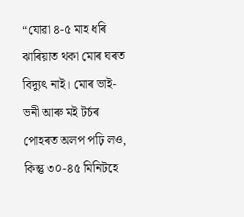“যোৱা ৪-৫ মাহ ধৰি ঝাৰিয়াত থকা মোৰ ঘৰত বিদ্যুৎ নাই। মোৰ ভাই-ভনী আৰু মই টৰ্চৰ পোহৰত অলপ পঢ়ি লও, কিন্তু ৩০-৪৫ মিনিটহে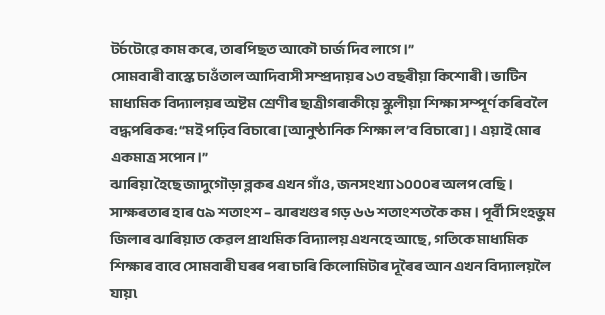টৰ্চটোৱে কাম কৰে, তাৰপিছত আকৌ চাৰ্জ দিব লাগে।”
সোমবাৰী বাস্কে চাওঁতাল আদিবাসী সম্প্ৰদায়ৰ ১৩ বছৰীয়া কিশোৰী। ভাটিন মাধ্যমিক বিদ্যালয়ৰ অষ্টম শ্ৰেণীৰ ছাত্ৰীগৰাকীয়ে স্কুলীয়া শিক্ষা সম্পূৰ্ণ কৰিবলৈ বদ্ধপৰিকৰ: “মই পঢ়িব বিচাৰো [আনুষ্ঠানিক শিক্ষা ল’ব বিচাৰো]। এয়াই মোৰ একমাত্ৰ সপোন।”
ঝাৰিয়া হৈছে জাদুগৌড়া ব্লকৰ এখন গাঁও, জনসংখ্যা ১০০০ৰ অলপ বেছি। সাক্ষৰতাৰ হাৰ ৫৯ শতাংশ – ঝাৰখণ্ডৰ গড় ৬৬ শতাংশতকৈ কম। পূর্বী সিংহভুম জিলাৰ ঝাৰিয়াত কেৱল প্রাথমিক বিদ্যালয় এখনহে আছে, গতিকে মাধ্যমিক শিক্ষাৰ বাবে সোমবাৰী ঘৰৰ পৰা চাৰি কিলোমিটাৰ দূৰৈৰ আন এখন বিদ্যালয়লৈ যায়৷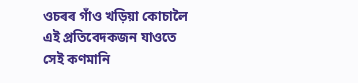ওচৰৰ গাঁও খড়িয়া কোচালৈ এই প্ৰতিবেদকজন যাওতে সেই কণমানি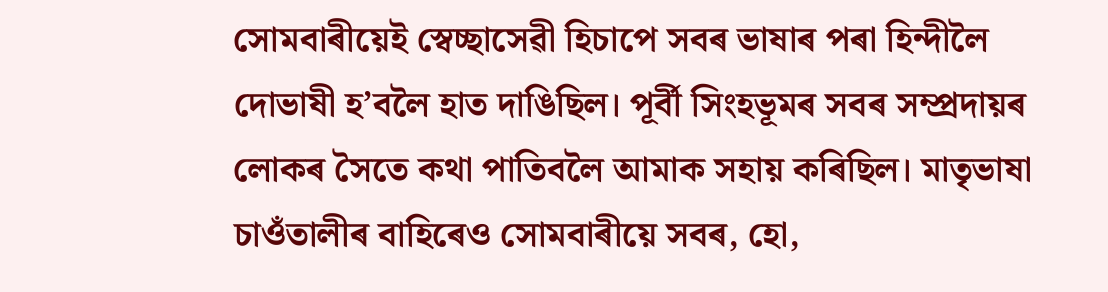সোমবাৰীয়েই স্বেচ্ছাসেৱী হিচাপে সবৰ ভাষাৰ পৰা হিন্দীলৈ দোভাষী হ’বলৈ হাত দাঙিছিল। পূৰ্বী সিংহভূমৰ সবৰ সম্প্ৰদায়ৰ লোকৰ সৈতে কথা পাতিবলৈ আমাক সহায় কৰিছিল। মাতৃভাষা চাওঁতালীৰ বাহিৰেও সোমবাৰীয়ে সবৰ, হো,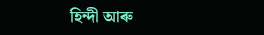হিন্দী আৰু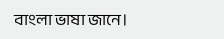বাংলা ভাষা জানে।